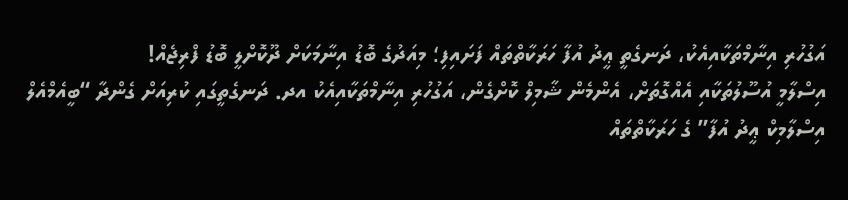އަގުހުރި އިނާމްތަކާއިއެކު، ދަނގެތީ ޢީދު އުފާ ހަރަކާތްތައް ފަށައިފި؛ މިއަދުގެ ބޮޑު އިނާމަކަށް ދޫކޮށްލީ ބޮޑު ފްރިޖެއް!
އިސްލާމީ އުސޫލުތަކާއި އެއްގޮތަށް، އެންމެން ޝާމިލް ކޮށްގެން، އަގުހުރި އިނާމްތަކާއިއެކު އދ. ދަނގެތީގައި ކުރިއަށް ގެންދާ “ބީއެމްއެލް އިސްލާމިކް ޢީދު އުފާ” ގެ ހަރަކާތްތައް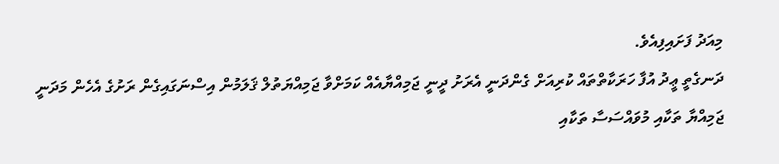މިއަދު ފަށައިފިއެވެ.
ދަނގެތީ ޢީދު އުފާ ހަރަކާތްތައް ކުރިއަށް ގެންދަނީ އެރަށު ދީނީ ޖަމިއްޔާއެއް ކަމަށްވާ ޖަމިއްޔަތުލް ޤަލަމުން އިސްނަގައިގެން ރަށުގެ އެހެން މަދަނީ ޖަމިއްޔާ ތަކާއި މުވައްސަސާ ތަކާއި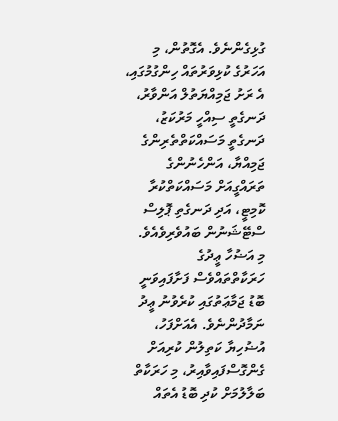ގުޅިގެންނެވެ. އެގޮތުން، މި އަހަރުގެ ކުޅިވަރުތައް ހިންގުމުގައި، އެ ރަށު ޖަމިއްޔަތުލް އަންވާރު، ދަނގެތީ ސިއްހީ މަރުކަޒު، ދަނގެތީ މަސައްކަތްތެރިންގެ ޖަމިއްޔާ، އަންހެނުންގެ ތަރައްގީއަށް މަސައްކަތްކުރާ ކޮމިޓީ، އަދި ދަނގެތި ޕޮލިސް ސްޓޭޝަނުން ބައުވެރިވެއެވެ.
މި އަޟުހާ ޢީދުގެ ހަރަކާތްތައްވެސް ފަށާފައިވަނީ ބޮޑު ޖަމާޢަތުގައި ކުރެވުނު ޢީދު ނަމާދުންނެވެ. އެއަށްފަހު، އުޟުހިޔާ ކަތިލުން ކުރިއަށް ގެންގޮސްފައިވާއިރު، މި ހަރަކާތް ބަލާލުމަށް ކުދި ބޮޑު އެތައް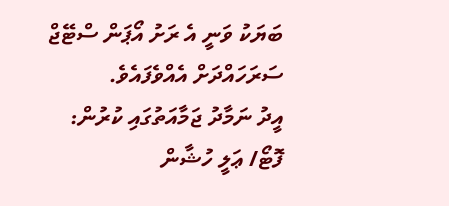ބަޔަކު ވަނީ އެ ރަށު އޯޕަން ސްޓޭޖް ސަރަހައްދަށް އެއްވެފައެވެ.
އީދު ނަމާދު ޖަމާއަތުގައި ކުރުން: ފޮޓޯ/ ޢަލީ ހުޝާން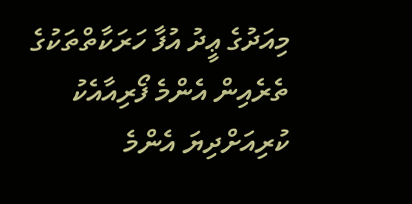މިއަދުގެ ޢީދު އުފާ ހަރަކާތްތަކުގެ ތެރެއިން އެންމެ ފޯރިއާއެކު ކުރިއަށްދިޔަ އެންމެ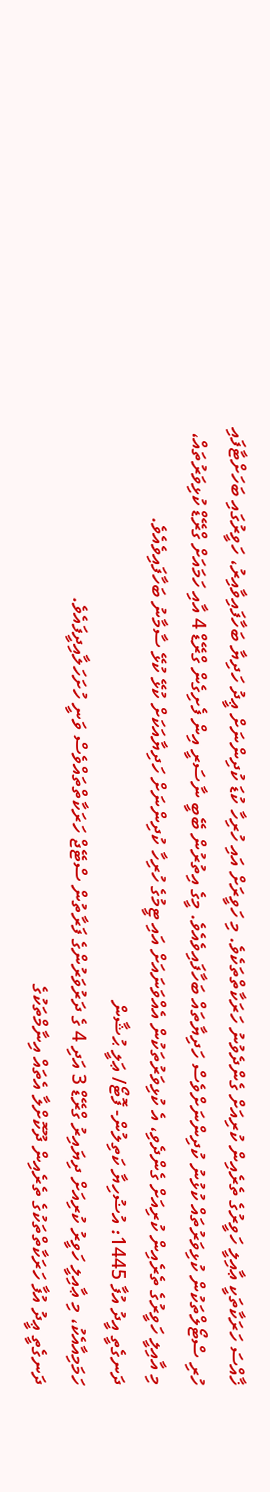ޚާއްސަ ހަރަކާތަކީ ޢާއިލީ ހަވީރުގެ ތެރެއިން ކުރިއަށް ގެންދެވުނު ހަރަކާތްތަކެވެ. މި ހަވީރަށް އައި ހުރިހާ ކުޑަ ކުދިންނަށް ޢީދު ހަދިޔާ ބަހާފައިވާއިރު، ހަވީރުގައި ބަހަށްޓާފައި ހުރި ސްޓޯލްތަކުން ކުޅިވަރުތައް ކުޅުނު ކުދިންނަށްވެސް ހަދިޔާތައް ބަހާފައިވެއެވެ. މީގެ އިތުރުން ބޭބީ ނާސަރީ އިން ފެށިގެން ގްރޭޑް 4 އާއި ހަމައަށް ގްރޭޑް ކުޅިވަރުތައް، މި އާއިލީ ހަވީރުގެ ތެރެއިން ކުރިއަށް ގެންދެވި، އެ ކުޅިވަރުތަކުން އެއްވަނައަށް އައި ޓީމުގެ ހުރިހާ ކުދިންނަށް ހަދިޔާއަކަށް ކުޅޭ ކުޅޭ ސާމާނު ބަހާފައިވެއެވެ.
ދަނގެތީ އީދު އުފާ 1445: އުޟުހިޔާ ކަތިލުން- ފޮޓޯ/ ޢަލީ ޙުޝާން
ހަމަމިއާއެކު، މި ޢާއިލީ ހަވީރު ކުރިއަށް ދިޔައިރު ގްރޭޑް 3 އަދި 4 ގެ ދަރުވަރުންގެ ފަރާތުން ސްޓޭޖް ހަރަކާތްތައްވެސް ވަނީ ހުށަހަލާއިދީފައެވެ.
ދަނގެތީ ޢީދު އުފާ ހަރަކާތްތަކުގެ ތެރެއިން ދޫކޮށްލާ އެތައް އިނާމްތަކުގެ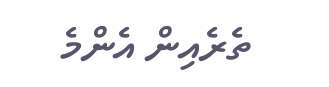ތެރެއިން އެންމެ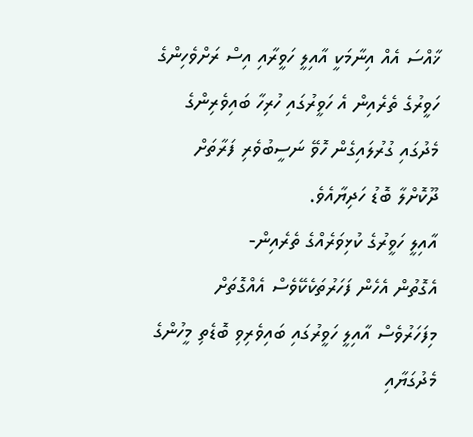ޚާއްސަ އެއް އިނާމަކީ އާއިލީ ހަވީރާއި އިސް ރަށްވެހިންގެ ހަވީރުގެ ތެރެއިން އެ ހަވީރުގައި ހުރިހާ ބައިވެރިންގެ މެދުގައި ގުރުލައިގެން ހޮވޭ ނަސީބުވެރި ފަރާތަށް ދޫކޮށްލާ ބޮޑު ހަދިޔާއެވެ.
އާއިލީ ހަވީރުގެ ކުޅިވަރެއްގެ ތެރެއިން-
އެގޮތުން އެހެން ފަހަރުތަކެކޭވެސް އެއްގޮތަށް މިފަހަރުވެސް އާއިލީ ހަވީރުގައި ބައިވެރިވި ބޮޑެތި މީހުންގެ މެދުގަޔާއި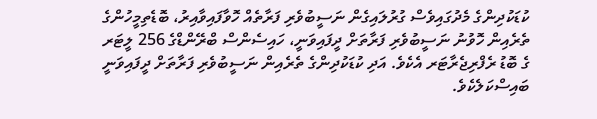ކުޑަކުދިންގެ މެދުގައިވެސް ގުރުލައިގެން ނަސީބުވެރި ފަރާތެއް ހޮވާފައިވާއިރު، ބޮޑެތިމީހުންގެ ތެރެއިން ހޮވުނު ނަސީބުވެރި ފަރާތަށް ދީފައިވަނީ، ހައިސެންސް ބްރޭންޑްގެ 256 ލީޓަރ ގެ ބޮޑު ރެފްރިޖެރާޓަރ އެކެވެ. އަދި ކުޑަކުދިންގެ ތެރެއިން ނަސީބުވެރި ފަރާތަށް ދީފައިވަނީ ބައިސްކަލެކެވެ.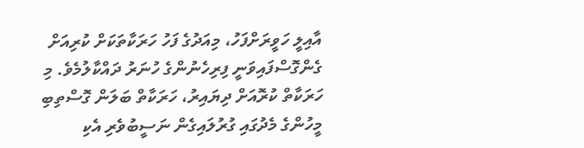އާއިލީ ހަވީރަށްފަހު، މިއަދުގެ ފަހު ހަރަކާތަކަށް ކުރިއަށް ގެންގޮސްފައިވަނީ ފިރިހެނުންގެ ހުނަރު ދައްކާލުމެވެ. މި ހަރަކާތް ކުރޮއަށް ދިޔައިރު، ހަރަކާތް ބަލަން ގޮސްތިބި މީހުންގެ މެދުގައި ގުރުލައިގެން ނަސީބުވެރި އެކި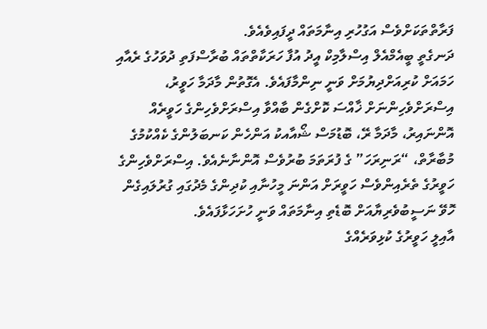ފަރާތްތަކަށްވެސް އަގުހުރި އިނާމަތައް ދީފައިވެއެވެ.
ދަނގެތީ ބީއެމްއެލް އިސްލާމިކް އީދު އުފާ ހަރަކާތްތައް ބުރާސްފަތި ދުވަހުގެ ރެއާއި ހަމައަށް ކުރިއަށްދިޔުމަށް ވަނީ ނިންމާފައެވެ. އެގޮތުން މާދަމާ ހަވީރު، އިސްރަށްވެހިންނަށް ޚާއްސަ ކޮށްގެން ބާއްވާ އިސްރަށްވެހިންގެ ހަވީރެއް އޮންނައިރު، މާދަމާ ރޭ، ބޮޑުމަސް ޝޯއާއކު އަންހެން ކަނބަލުންގެ ކެއްކުމުގެ މުބާރާތް، “ރަނިރަހަ” ގެ ފުރަތަމަ ބުރުވެސް އޮންނާނެއެވެ. އިސްރަށްވެހިންގެ ހަވީރުގެ ތެރެއިންވެސް ހަވީރަށް އަންނަ މީހުނާއި ކުދިންގެ މެދުގައި ގުރުލައިގެން ހޮވޭ ނަސީބުވެރިޔާއަށް ބޮޑެތި އިނާމަތައް ވަނީ ހުށަހަޅާފައެވެ.
އާއިލީ ހަވީރުގެ ކުޅިވަރެއްގެ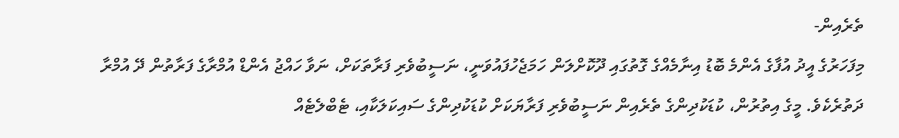ތެރެއިން-
މިފަހަރުގެ އީދު އުފާގެ އެންމެ ބޮޑު އިނާމެއްގެ ގޮތުގައި ދޫކޮށްލަން ހަމަޖެހުފައުވަނީ، ނަސީބުވެރި ފަރާތަކަށް، ނަވާ ހައްޖު އެންޑް އުމްރާގެ ފަރާތުން ދޭ އުމްރާ ދަތުރެކެވެ. މީގެ އިތުރުން، ކުޑަކުދިންގެ ތެރެއިން ނަސީބުވެރި ފަރާޔަކަށް ކުޑަކުދިންގެ ސައިކަލަކާއި، ޓެބްލެޓެއް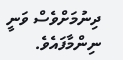ދިނުމަށްވެސް ވަނީ ނިންމާފައެވެ.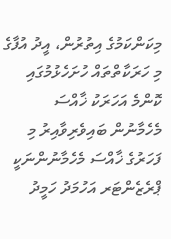މިކަންކަމުގެ އިތުރުން، އީދު އުފާގެ މި ހަރަކާތްތައް ހުށަހެޅުމުގައި ކޮންމެ އަހަރަކު ޚާއްސަ މެހެމާނުން ބައިވެރިވާއިރު މި ފަހަރުގެ ޚާއްސަ މެހެމާނުންނަކީ ޕްރެޒެންޓަރ އަހުމަދު ހަމީދު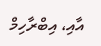އާއި، އިބްރާހިމް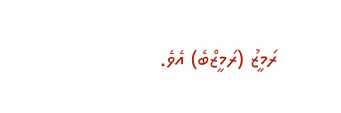ރަމީޒު (ރަމީޒްބެ) އެވެ.